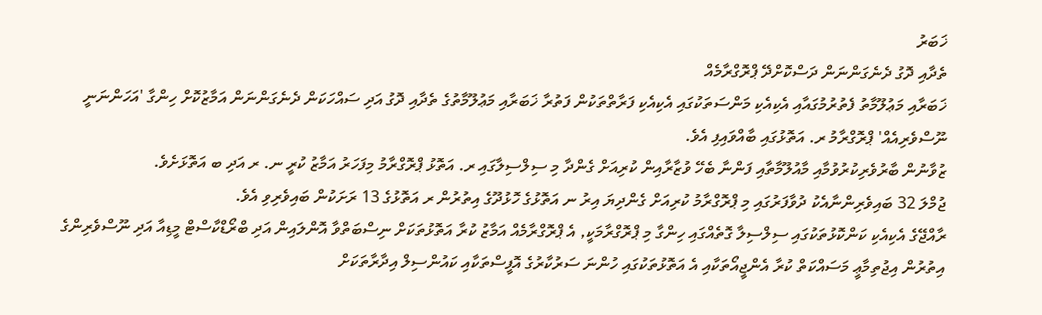ޚަބަރު
ތެދާއި ދޮގު ދެނެގަންނަން ދަސްކޮށްދޭ ޕްރޮގްރާމެއް
ޚަބަރާއި މަޢުލޫމާތު ފެތުރުމުގައާއި އެކިއެކި މަންސަތަކުގައި އެކިއެކި ފަރާތްތަކުން ފަތުރާ ޚަބަރާއި މަޢުލޫމާތުގެ ތެދާއި ދޮގު އަދި ސައްހަކަން ދެނެގަންނަން އަމާޒުކޮށް ހިންގާ 'އަހަންނަނީ ނޫސްވެރިއެއް' ޕްރޮގްރާމު ރ. އަތޮޅުގައި ބާއްވައިފި އެވެ.
ޒުވާނުން ބާރުވެރިކުރުވުމާއި މާއުލޫމާތާއި ފަންނާ ބެހޭ ވުޒާރާއިން ކުރިއަށް ގެންދާ މި ސިލްސިލާގައި ރ. އަތޮޅު ޕްރޮގްރާމު މިފަހަރު އަމާޒު ކުރީ ނ. ރ އަދި ބ އަތޮޅަށެވެ.
ޖުމްލަ 32 ބައިވެރިންނާއެކު ދުވާފަރުގައި މި ޕްރޮގްރާމު ކުރިއަށް ގެންދިޔަ އިރު ނ އަތޮޅުގެ ހޮޅުދޫގެ އިތުރުން ރ އަތޮޅުގެ 13 ރަށަކުން ބައިވެރިވި އެވެ.
ރާއްޖޭގެ އެކިއެކި ކަންކޮޅުތަކުގައި ސިލްސިލާ ގޮތެއްގައި ހިންގާ މި ޕްރޮގްރާމަކީ, އެ ޕްރޮގްރާމެއް އަމާޒު ކުރާ އަތޮޅުތަކަށް ނިސްބަތްވާ އޮންލައިން އަދި ބްރޯޑްކާސްޓް މީޑިއާ އަދި ނޫސްވެރިންގެ އިތުރުން އިޖުތިމާޢީ މަސައްކަތް ކުރާ އެންޖީއޯތަކާއި އެ އަތޮޅުތަކުގައި ހުންނަ ސަރުކާރުގެ އޮފީސްތަކާއި ކައުންސިލް އިދާރާތަކަށް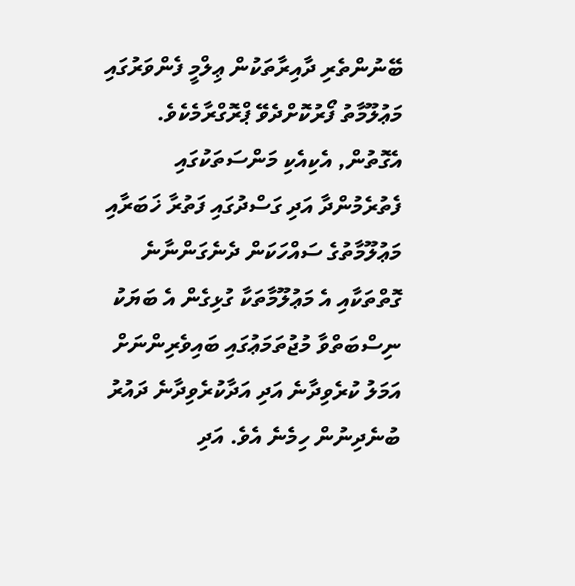ބޭނުންތެރި ދާއިރާތަކުން ޢިލްމީ ފެންވަރުގައި މަޢުލޫމާތު ފޯރުކޮށްދެވޭ ޕްރޮގްރާމެކެވެ.
އެގޮތުން, އެކިއެކި މަންސަތަކުގައި ފެތުރެމުންދާ އަދި ގަސްދުގައި ފަތުރާ ޚަބަރާއި މަޢުލޫމާތުގެ ސައްހަކަން ދެނެގަންނާނެ ގޮތްތަކާއި އެ މަޢުލޫމާތަކާ ގުޅިގެން އެ ބަޔަކު ނިސްބަތްވާ މުޖުތަމަޢުގައި ބައިވެރިންނަށް އަމަލު ކުރެވިދާނެ އަދި އަދާކުރެވިދާނެ ދައުރު ބުނެދިނުން ހިމެނެ އެވެ. އަދި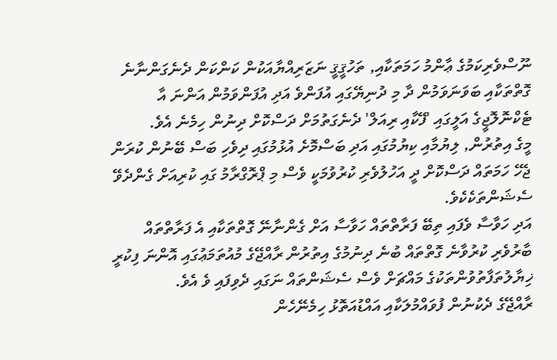ނޫސްވެރިކަމުގެ ޢާންމު ހަމަތަކާއި, ތަހުޤީޤީ ނަޒަރިއްޔާއަކުން ކަންކަން ދެނެގަންނާނެ ގޮތްތަކާއި ބަވަނަވަމުން ދާ މި ދުނިޔޭގައި އުފަންވެ އަދި އުފަންވަމުން އަންނަ އާ ޓެކްނޮލޮޖީގެ އަލީގައި 'ފޭކާއި ރިއަލް' ދެނެގަތުމަށް ދަސްކޮށް ދިނުން ހިމެނެ އެވެ.
މީގެ އިތުރުން, ލިޔުމާއި ކިޔުމުގައި އަދި ބަސްމޮށެ އުޅުމުގައި ދިވެހި ބަސް ބޭނުން ކުރަން ޖެހޭ ހަމަތައް ދަސްކޮށް ދީ އަހުލުވެރި ކުރުވުމަކީ ވެސް މި ޕްރޮގްރާމު ގައި ކުރިއަށް ގެންދެވޭ ސެޝަންތަކެކެވެ.
އަދި ހަވާސާ ވެފައި ތިބޭ ފަރާތްތައް ހަވާސާ އަށް ގެންނާނޭ ގޮތްތަކާއި އެ ފަރާތްތައް ބާރުވެރި ކުރުވާނެ ގޮތްތައް ބުނެ ދިނުމުގެ އިތުރުން ރާއްޖޭގެ މުއުތަމަޢުގައި އޮންނަ ފިކުރީ ޚިޔާލުތަފާތުވުންތަކުގެ މައްޗަށް ވެސް ސެޝަންތައް ނަގައި ދެވިފައި ވެ އެވެ.
ރާއްޖޭގެ ދެކުނުން ފުވައްމުލަކާއި އައްޑުއަތޮޅު ހިމެނޭހެން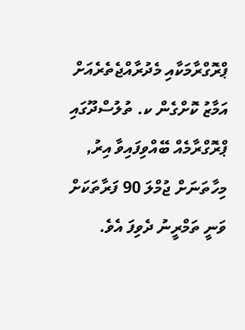ޕްރޮގްރާމަކާއި މެދުރާއްޖެތެރެއަށް އަމާޒު ކޮށްގެން ކ. ތުލުސްދޫގައި ޕްރޮގްރާމެއް ބޭއްވިފައިވާ އިރު, މިހާތަނަށް ޖުމްލަ 90 ފަރާތަކަށް ވަނީ ތަމްރީނު ދެވިފަ އެވެ.